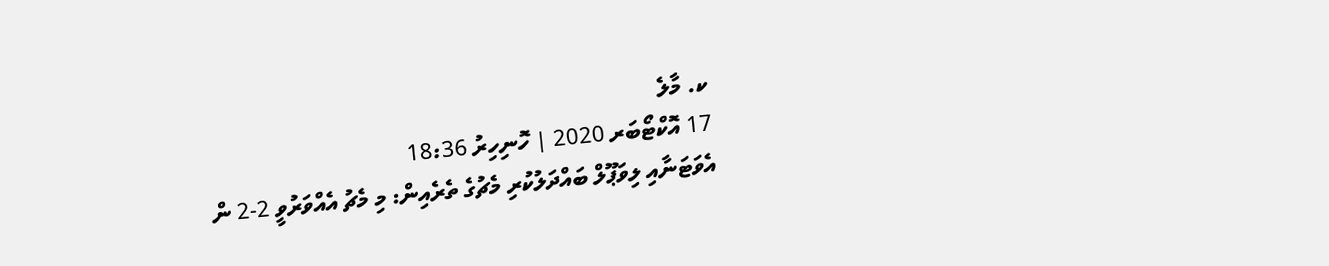ކ. މާލެ
17 އޮކްޓޯބަރ 2020 | ހޮނިހިރު 18:36
އެވަޓަނާއި ލިވަޕޫލް ބައްދަލުކުރި މެޗުގެ ތެރެއިން: މި މެޗު އެއްވަރުވީ 2-2 ން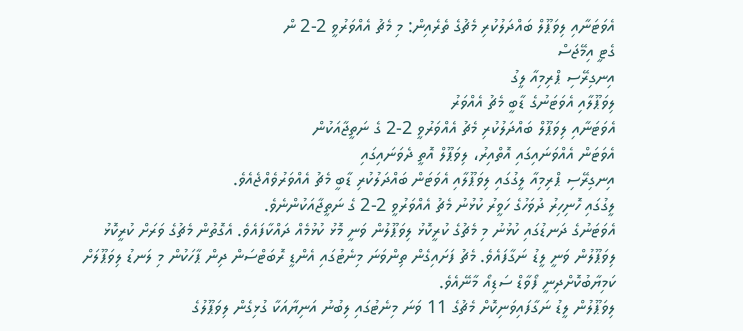އެވަޓަނާއި ލިވަޕޫލް ބައްދަލުކުރި މެޗުގެ ތެރެއިން: މި މެޗު އެއްވަރުވީ 2-2 ން
ގެޓީ އިމޭޖަސް
އިނގިރޭސި ޕްރިމިއާ ލީގު
ލިވަޕޫލާއި އެވަޓަނުގެ ޑާބީ މެޗު އެއްވަރު
އެވަޓަނާއި ލިވަޕޫލް ބައްދަލުކުރި މެޗު އެއްވަރުވީ 2-2 ގެ ނަތީޖާއަކުން
އެވަޓަން އެއްވަނައިގައި އޮތްއިރު، ލިވަޕޫލް އޮތީ ދެވަނައިގައި
އިނގިރޭސި ޕްރިމިއާ ލީގުގައި ލިވަޕޫލާއި އެވަޓަން ބައްދަލުކުރި ޑާބީ މެޗު އެއްވަރުވެއްޖެއެވެ.
ލީގުގައި ހޮނިހިރު ދުވަހުގެ ހަވީރު ކުޅުނު މެޗު އެއްވަރުވީ 2-2 ގެ ނަތީޖާއަކުންނެވެ.
އެވަޓަނުގެ ދަނޑުގައި ކުޅުނު މި މެޗުގެ ކުރީކޮޅު ލިވަޕޫލުން ވަނީ މޮޅު ކުޅުމެއް ދައްކާފައެވެ. އެގޮތުން މެޗުގެ ވަރަށް ކުރީކޮޅު ލިވަޕޫލުން ވަނީ ލީޑު ނަގާފައެވެ. މެޗު ފަށައިގެން ތިންވަނަ މިނެޓުގައި އެންޑީ ރޮބަޓްސަން ދިން ޕާހަކުން މި ލަނޑު ލިވަޕޫލަށް ކަމިޔާބުކޮށްދިނީ ފޯވާޑް ސަޑިއޯ މާނޭއެވެ.
ލިވަޕޫލުން ލީޑު ނަގާފައިވަނިކޮށް މެޗުގެ 11 ވަނަ މިނެޓުގައި ލިބުނު އަނިޔާއަކާ ގުޅިގެން ލިވަޕޫލުގެ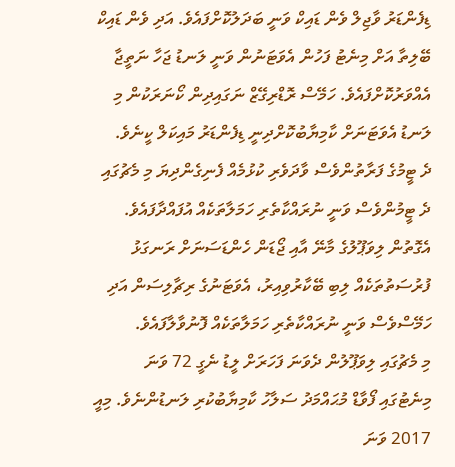ޑިފެންޑަރު ވާޖިލް ވެން ޑައިކް ވަނީ ބަދަލުކޮށްފައެވެ. އަދި ވެން ޑައިކް ބޭލިތާ އަށް މިނެޓު ފަހުން އެވަޓަނުން ވަނީ ލަނޑު ޖަހާ ނަތީޖާ އެއްވަރުކޮށްފައެވެ. ހަމޭސް ރޮޑްރިގޭޒް ނަގައިދިން ކޯނަރަކުން މި ލަނޑު އެވަޓަނަށް ކާމިޔާބުކޮށްދިނީ ޑިފެންޑަރު މައިކަލް ކީނެވެ.
ދެ ޓީމުގެ ފަރާތުންވެސް ވާދަވެރި ކުޅުމެއް ފެނިގެންދިޔަ މި މެޗުގައި ދެ ޓީމުންވެސް ވަނީ ނުރައްކާތެރި ހަމަލާތަކެއް އުފައްދާފައެވެ. އެގޮތުން ލިވަޕޫލުގެ މާނޭ އާއި ޖޯޑަން ހެންޑަސަނަށް ރަނގަޅު ފުރުސަތުތަކެއް ލިބި ބޭކާރުވިއިރު، އެވަޓަނުގެ ރިޗާލިސަން އަދި ހަމޭސްވެސް ވަނީ ނުރައްކާތެރި ހަމަލާތަކެއް ފޮނުވާލާފައެވެ.
މި މެޗުގައި ލިވަޕޫލުން ދެވަނަ ފަހަރަށް ލީޑު ނެގީ 72 ވަނަ މިނެޓުގައި ފޯވާޑް މުޙައްމަދު ސަލާހު ކާމިޔާބުކުރި ލަނޑުންނެވެ. މިއީ 2017 ވަނަ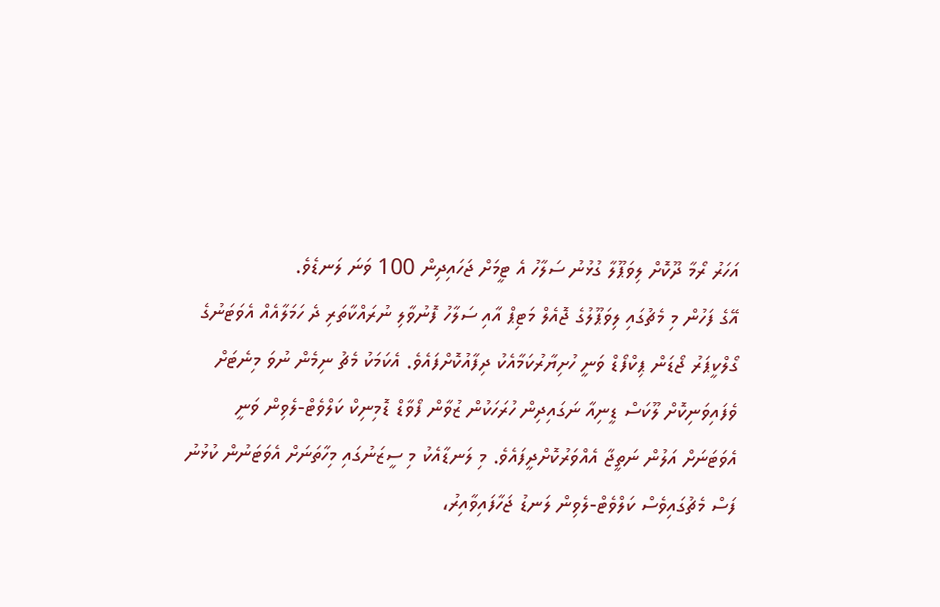އަހަރު ރޯމާ ދޫކޮށް ލިވަޕޫލާ ގުޅުނު ސަލާހު އެ ޓީމަށް ޖަހައިދިން 100 ވަނަ ލަނޑެވެ.
އޭގެ ފަހުން މި މެޗުގައި ލިވަޕޫލުގެ ޖޮއެލް މަޓިޕް އާއި ސަލާހު ފޮނުވާލި ނުރައްކާތަރި ދެ ހަމަލާއެއް އެވަޓަނުގެ ގޯލްކީޕަރު ޖޯޑަން ޕިކްފޯޑް ވަނީ ހުށިޔާރުކަމާއެކު ދިފާއުކޮށްފައެވެ. އެކަމަކު މެޗު ނިމެން ނުވަ މިނެޓަށް ވެފައިވަނިކޮށް ލޫކަސް ޑީނިއާ ނަގައިދިން ހުރަހަކުން ޒުވާން ފޯވާޑް ޑޮމިނިކް ކަލްވެޓް-ލެވިން ވަނީ އެވަޓަނަށް އަލުން ނަތީޖާ އެއްވަރުކޮށްދީފައެވެ. މި ލަނޑާއެކު މި ސީޒަނުގައި މިހާތަނަށް އެވަޓަނުން ކުޅުނު ފަސް މެޗުގައިވެސް ކަލްވެޓް-ލެވިން ލަނޑު ޖަހާފައިވާއިރު،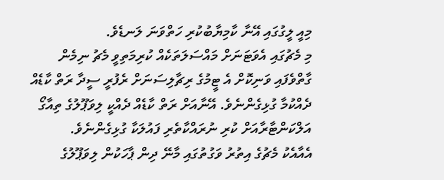މިއީ ލީގުގައި އޭނާ ކާމިޔާބުކުރި ހަތްވަނަ ލަނޑެވެ.
މި މެޗުގައި އެވަޓަނަށް މައްސަލަތަކެއް ކުރިމަތިވީ މެޗު ނިމެން ގާތްވެފައި ވަނިކޮށް އެ ޓީމުގެ ރިޗާލިސަނަށް ރެފުރީ ސީދާ ރަތް ކާޑެއް ދެއްކުމާ ގުޅިގެންނެވެ. އޭނާއަށް ރަތް ކާޑެއް ދެއްކީ ލިވަޕޫލުގެ ތިއާގޯ އަލްކަންޓާރާއަށް ކުރި ނުރައްކާތެރި ފައުލަކާ ގުޅިގެންނެވެ.
އެއާއެކު މެޗުގެ އިތުރު ވަގުތުގައި މާނޭ ދިން ޕާހަކުން ލިވަޕޫލުގެ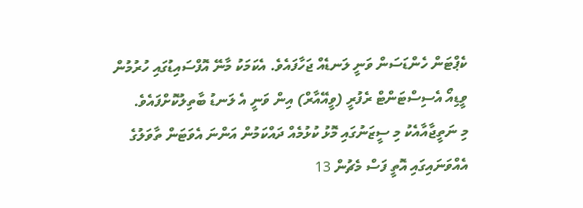ކެޕްޓަން ހެންޑަސަން ވަނީ ލަނޑެއް ޖަހާފައެވެ. އެކަމަކު މާނޭ އޮފްސައިޑުގައި ހުރުމުން ވީޑިއޯ އެސިސްޓަންޓް ރެފުރީ (ވީއޭއާރް) އިން ވަނީ އެ ލަނޑު ބާތިލުކޮށްފައެވެ.
މި ނަތީޖާއާއެކު މި ސީޒަނުގައި މޮޅު ކުޅުމެއް ދައްކަމުން އަންނަ އެވަޓަން ތާވަލުގެ އެއްވަނައިގައި އޮތީ ފަސް މެޗުން 13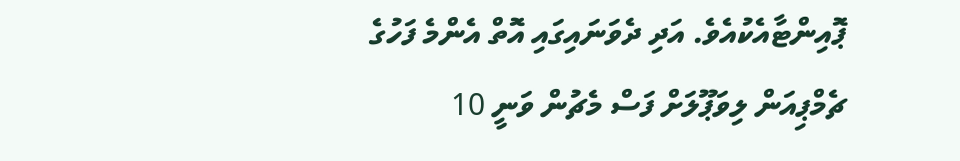ޕޮއިންޓާއެކުއެވެ. އަދި ދެވަނައިގައި އޮތް އެންމެ ފަހުގެ ޗެމްޕިއަން ލިވަޕޫލަށް ފަސް މެޗުން ވަނީ 10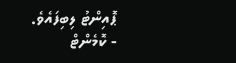ޕޮއިންޓު ލިބިފައެވެ.
- ކޮމެންޓް